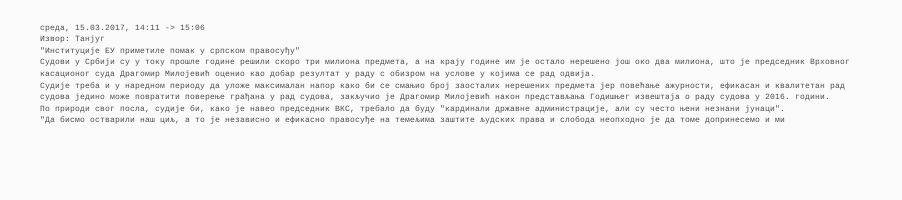среда, 15.03.2017, 14:11 -> 15:06
Извор: Танјуг
"Институције ЕУ приметиле помак у српском правосуђу"
Судови у Србији су у току прошле године решили скоро три милиона предмета, а на крају године им је остало нерешено још око два милиона, што је председник Врховног касационог суда Драгомир Милојевић оценио као добар резултат у раду с обизром на услове у којима се рад одвија.
Судије треба и у наредном периоду да уложе максималан напор како би се смањио број заосталих нерешених предмета јер повећање ажурности, ефикасан и квалитетан рад судова једино може повратити поверење грађана у рад судова, закључио је Драгомир Милојевић након представљања Годишњег извештаја о раду судова у 2016. години.
По природи свог посла, судије би, како је навео председник ВКС, требало да буду "кардинали државне администрације, али су често њени незнани јунаци".
"Да бисмо остварили наш циљ, а то је независно и ефикасно правосуђе на темељима заштите људских права и слобода неопходно је да томе допринесемо и ми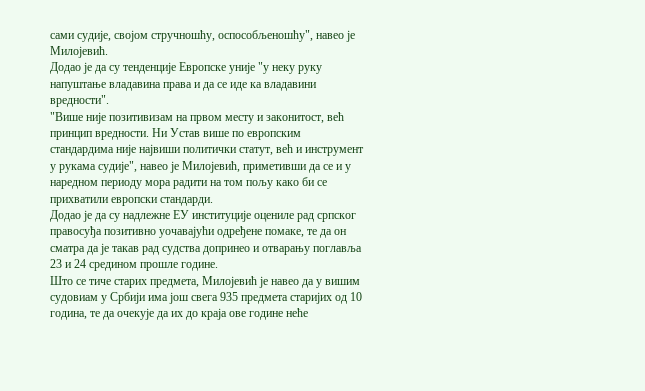сами судије, својом стручношћу, оспособљеношћу", навео је Милојевић.
Додао је да су тенденције Европске уније "у неку руку напуштање владавина права и да се иде ка владавини вредности".
"Више није позитивизам на првом месту и законитост, већ принцип вредности. Ни Устав више по европским стандардима није највиши политички статут, већ и инструмент у рукама судије", навео је Милојевић, приметивши да се и у наредном периоду мора радити на том пољу како би се прихватили европски стандарди.
Додао је да су надлежне ЕУ институције оцениле рад српског правосуђа позитивно уочавајући одређене помаке, те да он сматра да је такав рад судства допринео и отварању поглавља 23 и 24 средином прошле године.
Што се тиче старих предмета, Милојевић је навео да у вишим судовиам у Србији има још свега 935 предмета старијих од 10 година, те да очекује да их до краја ове године неће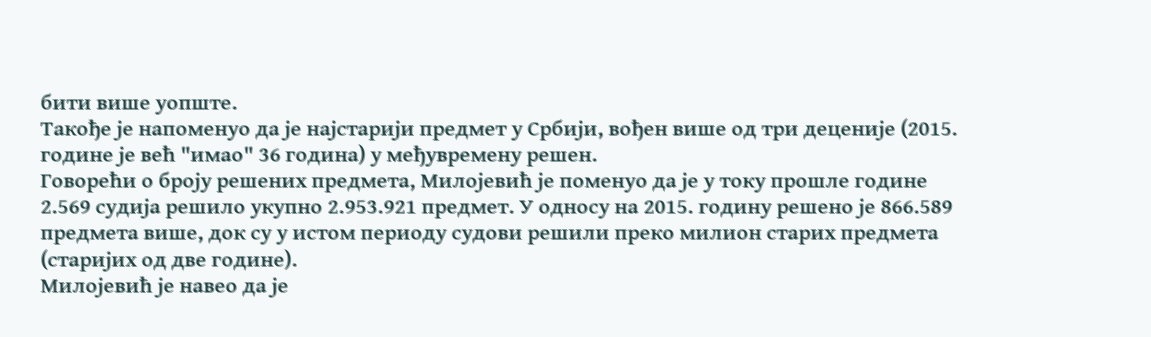бити више уопште.
Такође је напоменуо да је најстарији предмет у Србији, вођен више од три деценије (2015. године је већ "имао" 36 година) у међувремену решен.
Говорећи о броју решених предмета, Милојевић је поменуо да је у току прошле године 2.569 судија решило укупно 2.953.921 предмет. У односу на 2015. годину решено је 866.589 предмета више, док су у истом периоду судови решили преко милион старих предмета (старијих од две године).
Милојевић је навео да је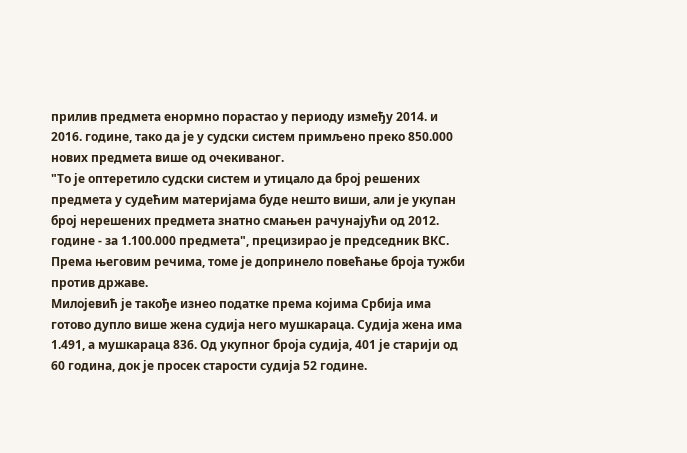прилив предмета енормно порастао у периоду између 2014. и 2016. године, тако да је у судски систем примљено преко 850.000 нових предмета више од очекиваног.
"То је оптеретило судски систем и утицало да број решених предмета у судећим материјама буде нешто виши, али је укупан број нерешених предмета знатно смањен рачунајући од 2012. године - за 1.100.000 предмета", прецизирао је председник ВКС.
Према његовим речима, томе је допринело повећање броја тужби против државе.
Милојевић је такође изнео податке према којима Србија има готово дупло више жена судија него мушкараца. Судија жена има 1.491, а мушкараца 836. Од укупног броја судија, 401 је старији од 60 година, док је просек старости судија 52 године.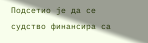Подсетио је да се судство финансира са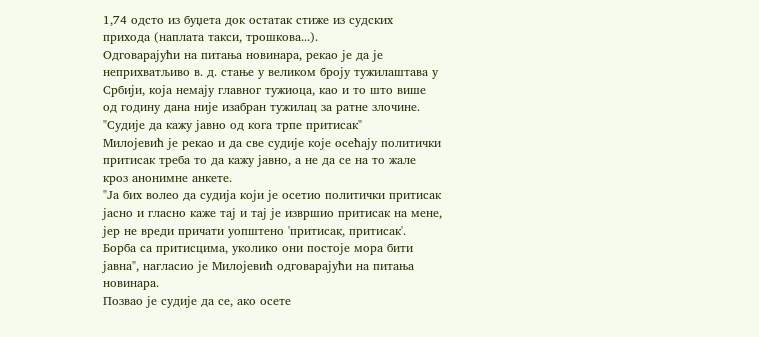1,74 одсто из буџета док остатак стиже из судских прихода (наплата такси, трошкова...).
Одговарајући на питања новинара, рекао је да је неприхватљиво в. д. стање у великом броју тужилаштава у Србији, која немају главног тужиоца, као и то што више од годину дана није изабран тужилац за ратне злочине.
"Судије да кажу јавно од кога трпе притисак"
Милојевић је рекао и да све судије које осећају политички притисак треба то да кажу јавно, а не да се на то жале кроз анонимне анкете.
"Ја бих волео да судија који је осетио политички притисак јасно и гласно каже тај и тај је извршио притисак на мене, јер не вреди причати уопштено 'притисак, притисак'. Борба са притисцима, уколико они постоје мора бити јавна", нагласио је Милојевић одговарајући на питања новинара.
Позвао је судије да се, ако осете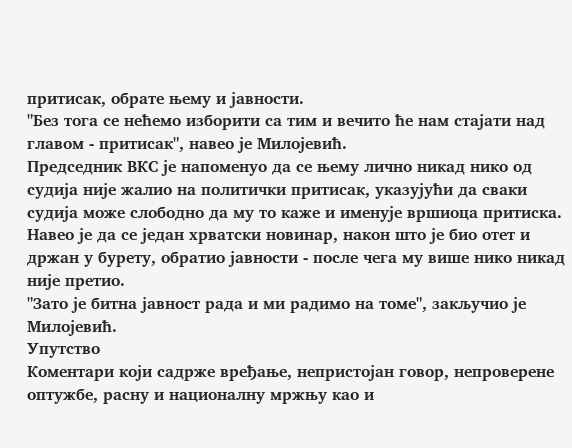притисак, обрате њему и јавности.
"Без тога се нећемо изборити са тим и вечито ће нам стајати над главом - притисак", навео је Милојевић.
Председник ВКС је напоменуо да се њему лично никад нико од судија није жалио на политички притисак, указујући да сваки судија може слободно да му то каже и именује вршиоца притиска.
Навео је да се један хрватски новинар, након што је био отет и држан у бурету, обратио јавности - после чега му више нико никад није претио.
"Зато је битна јавност рада и ми радимо на томе", закључио је Милојевић.
Упутство
Коментари који садрже вређање, непристојан говор, непроверене оптужбе, расну и националну мржњу као и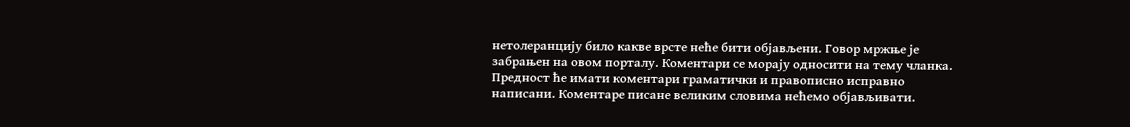нетолеранцију било какве врсте неће бити објављени. Говор мржње је забрањен на овом порталу. Коментари се морају односити на тему чланка. Предност ће имати коментари граматички и правописно исправно написани. Коментаре писане великим словима нећемо објављивати.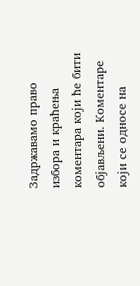Задржавамо право избора и краћења коментара који ће бити објављени. Коментаре који се односе на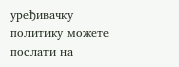уређивачку политику можете послати на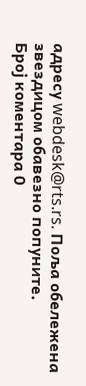адресу webdesk@rts.rs. Поља обележена звездицом обавезно попуните.
Број коментара 0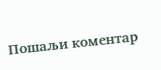Пошаљи коментар